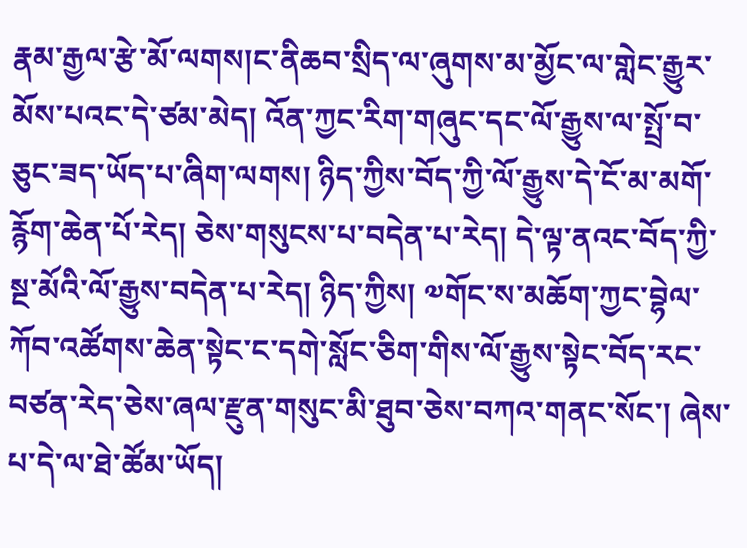རྣམ་རྒྱལ་རྩེ་མོ་ལགས།ང་ནིཆབ་སྲིད་ལ་ཞུགས་མ་མྱོང་ལ་གླེང་རྒྱུར་མོས་པའང་དེ་ཙམ་མེད། འོན་ཀྱང་རིག་གཞུང་དང་ལོ་རྒྱུས་ལ་སྤྲོ་བ་ཅུང་ཟད་ཡོད་པ་ཞིག་ལགས། ཉིད་ཀྱིས་བོད་ཀྱི་ལོ་རྒྱུས་དེ་ངོ་མ་མགོ་རྙོག་ཆེན་པོ་རེད། ཅེས་གསུངས་པ་བདེན་པ་རེད། དེ་ལྟ་ནའང་བོད་ཀྱི་སྔ་མོའི་ལོ་རྒྱུས་བདེན་པ་རེད། ཉིད་ཀྱིས། ༧གོང་ས་མཆོག་ཀྱང་བྷེལ་ཀོབ་འཚོགས་ཆེན་སྟེང་ང་དགེ་སློང་ཅིག་གིས་ལོ་རྒྱུས་སྟེང་བོད་རང་བཙན་རེད་ཅེས་ཞལ་རྫུན་གསུང་མི་ཐུབ་ཅེས་བཀའ་གནང་སོང་། ཞེས་པ་དེ་ལ་ཐེ་ཚོམ་ཡོད།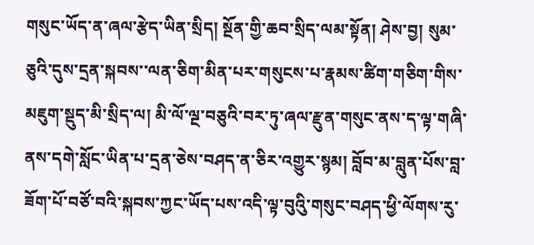གསུང་ཡོད་ན་ཞལ་རྩེད་ཡིན་སྲིད། སྔོན་གྱི་ཆབ་སྲིད་ལམ་སྟོན། ཤེས་བྱ། སུམ་ཅུའི་དུས་དྲན་སྐབས་་ལན་ཅིག་མིན་པར་གསུངས་པ་རྣམས་ཚིག་གཅིག་གིས་མཇུག་སྡུད་མི་སྲིད་ལ། མི་ལོ་ལྔ་བཅུའི་བར་ཏུ་ཞལ་རྫུན་གསུང་ནས་ད་ལྟ་གཞི་ནས་དགེ་སློང་ཡིན་པ་དྲན་ཅེས་བཤད་ན་ཅིར་འགྱུར་སྙམ། བློབ་མ་བླུན་པོས་བླ་ཟོག་པོ་བཙོ་བའི་སྐབས་ཀྱང་ཡོད་པས་འདི་ལྟ་བུའིུ་གསུང་བཤད་ཕྱི་ལོགས་རུ་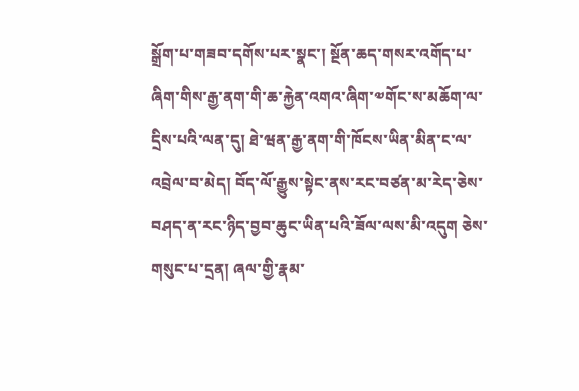སྒྲོག་པ་གཟབ་དགོས་པར་སྣང་། སྔོན་ཆད་གསར་འགོད་པ་ཞིག་གིས་རྒྱ་ནག་གི་ཆ་རྐྱེན་འགའ་ཞིག་༧གོང་ས་མཆོག་ལ་དྲིས་པའི་ལན་དུ། ཐེ་ཝན་རྒྱ་ནག་གི་ཁོངས་ཡིན་མིན་ང་ལ་འབྲེལ་བ་མེད། བོད་ལོ་རྒྱུས་སྟེང་ནས་རང་བཙན་མ་རེད་ཅེས་བཤད་ན་རང་ཉིད་བྱབ་ཆུང་ཡིན་པའི་ཟོལ་ལས་མི་འདུག ཅེས་གསུང་པ་དྲན། ཞལ་གྱི་རྣམ་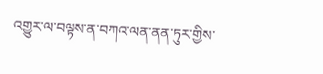འགྱུར་ལ་བལྟས་ན་བཀའ་ལན་ནན་ཏུར་གྱིས་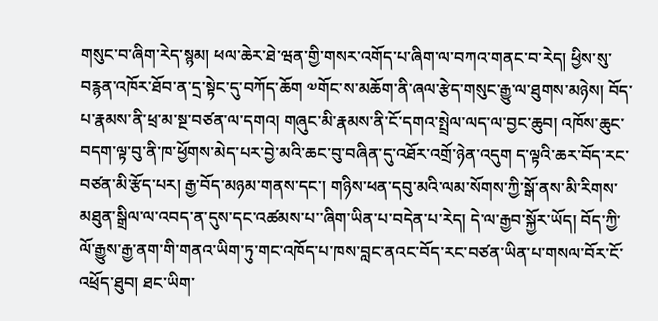གསུང་བ་ཞིག་རེད་སྙམ། ཕལ་ཆེར་ཐེ་ཝན་གྱི་གསར་འགོད་པ་ཞིག་ལ་བཀའ་གནང་བ་རེད། ཕྱིས་སུ་བརྙན་འཁོར་ཐོབ་ན་དྲ་སྟེང་དུ་བཀོད་ཆོག ༧གོང་ས་མཆོག་ནི་ཞལ་རྩེད་གསུང་རྒྱུ་ལ་ཐུགས་མཉེས། བོད་པ་རྣམས་ནི་ཕྲ་མ་སྔ་བཙན་ལ་དགའ། གཞུང་མི་རྣམས་ནི་ངོ་དགའ་སྤྲེལ་ལད་ལ་བྱང་ཆུབ། འཁོས་ཆུང་བདག་ལྟ་བུ་ནི་ཁ་ཕྱོགས་མེད་པར་བྱེ་མའི་ཆང་བུ་བཞིན་དུ་འཐོར་འགྲོ་ཉེན་འདུག ད་ལྟའི་ཆར་བོད་རང་བཙན་མི་རྩོད་པར། རྒྱ་བོད་མཉམ་གནས་དང་། གཉིས་ཕན་དབུ་མའི་ལམ་སོགས་ཀྱི་སྒོ་ནས་མི་རིགས་མཐུན་སྒྲིལ་ལ་འབད་ན་དུས་དང་འཚམས་པ་་ཞིག་ཡིན་པ་བདེན་པ་རེད། དེ་ལ་རྒྱབ་སྐྱོར་ཡོད། བོད་ཀྱི་ལོ་རྒྱུས་རྒྱ་ནག་གི་གནའ་ཡིག་ཏུ་གང་འཁོད་པ་ཁས་བླང་ནའང་བོད་རང་བཙན་ཡིན་པ་གསལ་བོར་ངོ་འཕྲོད་ཐུབ། ཐང་ཡིག་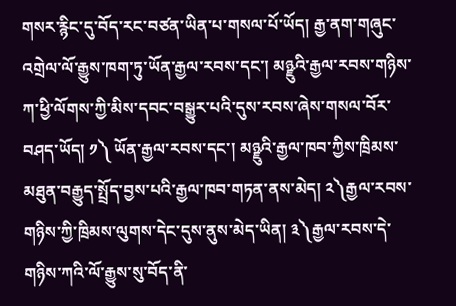གསར་རྙིང་དུ་བོད་རང་བཙན་ཡིན་པ་གསལ་པོ་ཡོད། རྒྱ་ནག་གཞུང་འགྲེལ་ལོ་རྒྱུས་ཁག་ཏུ་ཡོན་རྒྱལ་རབས་དང་། མཉྫུའི་རྒྱལ་རབས་གཉིས་ཀ་ཕྱི་ལོགས་ཀྱི་མིས་དབང་བསྒྱུར་པའི་དུས་རབས་ཞེས་གསལ་བོར་བཤད་ཡོད། ༡༽ ཡོན་རྒྱལ་རབས་དང་། མཉྫུའི་རྒྱལ་ཁབ་ཀྱིས་ཁྲིམས་མཐུན་བརྒྱུད་སྤྲོད་བྱས་པའི་རྒྱལ་ཁབ་གཏན་ནས་མེད། ༢༽རྒྱལ་རབས་གཉིས་ཀྱི་ཁྲིམས་ལུགས་དེང་དུས་ནུས་མེད་ཡིན། ༣༽རྒྱལ་རབས་དེ་གཉིས་ཀའི་ལོ་རྒྱུས་སུ་བོད་ནི་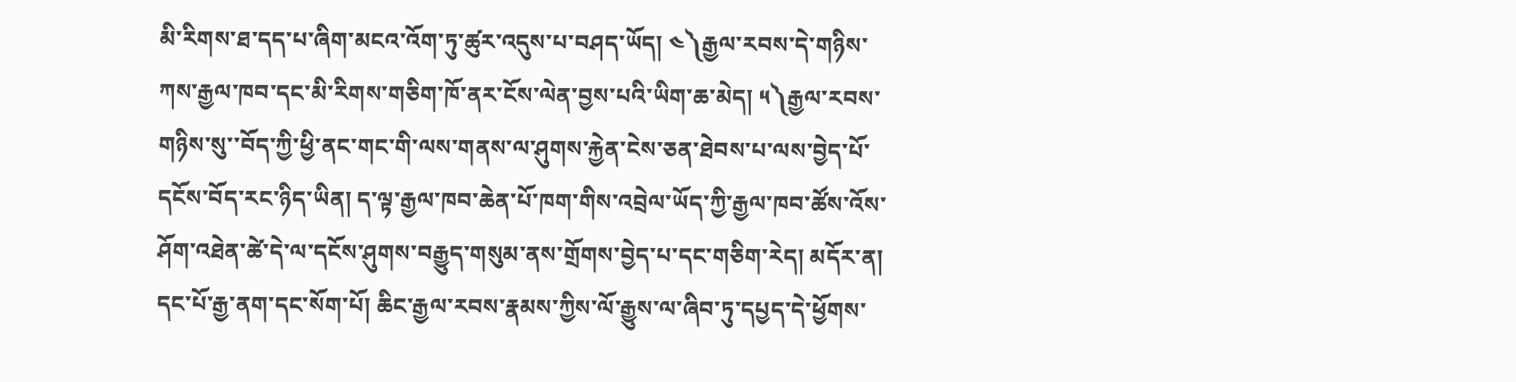མི་རིགས་ཐ་དད་པ་ཞིག་མངའ་འོག་ཏུ་ཚུར་འདུས་པ་བཤད་ཡོད། ༤༽རྒྱལ་རབས་དེ་གཉིས་ཀས་རྒྱལ་ཁབ་དང་མི་རིགས་གཅིག་ཁོ་ནར་ངོས་ལེན་བྱས་པའི་ཡིག་ཆ་མེད། ༥༽རྒྱལ་རབས་གཉིས་སུ་་བོད་ཀྱི་ཕྱི་ནང་གང་གི་ལས་གནས་ལ་ཤུགས་རྐྱེན་ངེས་ཅན་ཐེབས་པ་ལས་བྱེད་པོ་དངོས་བོད་རང་ཉིད་ཡིན། ད་ལྟ་རྒྱལ་ཁབ་ཆེན་པོ་ཁག་གིས་འབྲེལ་ཡོད་ཀྱི་རྒྱལ་ཁབ་ཚོས་འོས་ཤོག་འཐེན་ཚེ་དེ་ལ་དངོས་ཤུགས་བརྒྱུད་གསུམ་ནས་གྲོགས་བྱེད་པ་དང་གཅིག་རེད། མདོར་ན། དང་པོ་རྒྱ་ནག་དང་སོག་པོ། ཆིང་རྒྱལ་རབས་རྣམས་ཀྱིས་ལོ་རྒྱུས་ལ་ཞིབ་ཏུ་དཔྱད་དེ་ཕྱོགས་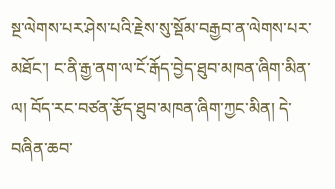སྔ་ལེགས་པར་ཤེས་པའི་རྗེས་སུ་སྡོམ་བརྒྱབ་ན་ལེགས་པར་མཐོང་། ང་ནི་རྒྱ་ནག་ལ་ངོ་རྒོད་བྱེད་ཐུབ་མཁན་ཞིག་མིན་ལ། བོད་རང་བཙན་རྩོད་ཐུབ་མཁན་ཞིག་ཀྱང་མིན། དེ་བཞིན་ཆབ་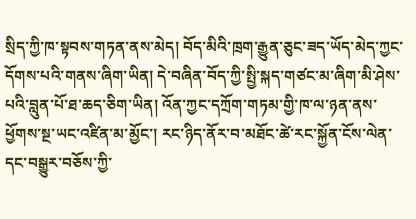སྲིད་ཀྱི་ཁ་སྟབས་གཏན་ནས་མེད། བོད་མིའི་ཁྲག་རྒྱུན་ཅུང་ཟད་ཡོད་མེད་ཀྱང་དོགས་པའི་གནས་ཞིག་ཡིན། དེ་བཞིན་བོད་ཀྱི་སྤྱི་སྐད་གཙང་མ་ཞིག་མི་ཤེས་པའི་བླུན་པོ་ཐ་ཆད་ཅིག་ཡིན། འོན་ཀྱང་དཀྲོག་གཏམ་གྱི་ཁ་ལ་ཉན་ནས་ཕྱོགས་སྔ་ཡང་འཛིན་མ་མྱོང་། རང་ཉིད་ནོར་བ་མཐོང་ཚེ་རང་སྐྱོན་ངོས་ལེན་དང་བསྒྱུར་བཅོས་ཀྱི་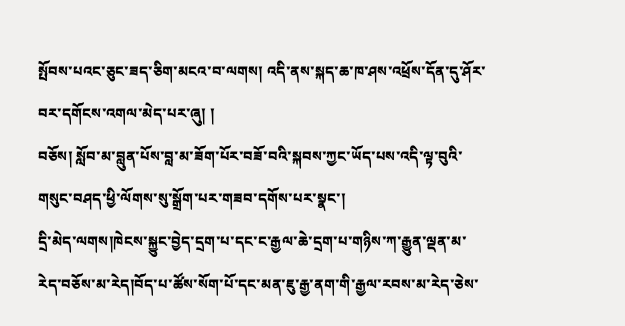སྤོབས་པའང་ཅུང་ཟད་ཅིག་མངའ་བ་ལགས། འདི་ནས་སྐད་ཆ་ཁ་ཤས་འཕྲོས་དོན་དུ་ཤོར་བར་དགོངས་འགལ་མེད་པར་ཞུ། །
བཅོས། སློབ་མ་བླུན་པོས་བླ་མ་ཟོག་པོར་བཟོ་བའི་སྐབས་ཀྱང་ཡོད་པས་འདི་ལྟ་བུའི་གསུང་བཤད་ཕྱི་ལོགས་སུ་སྒྲོག་པར་གཟབ་དགོས་པར་སྣང་།
དྲི་མེད་ལགས།ཁེངས་སྐྱུང་བྱེད་དྲག་པ་དང་ང་རྒྱལ་ཆེ་དྲག་པ་གཉིས་ཀ་རྒྱུན་ལྡན་མ་རེད་བཅོས་མ་རེད།བོད་པ་ཚོས་སོག་པོ་དང་མན་ཇུ་རྒྱ་ནག་གི་རྒྱལ་རབས་མ་རེད་ཅེས་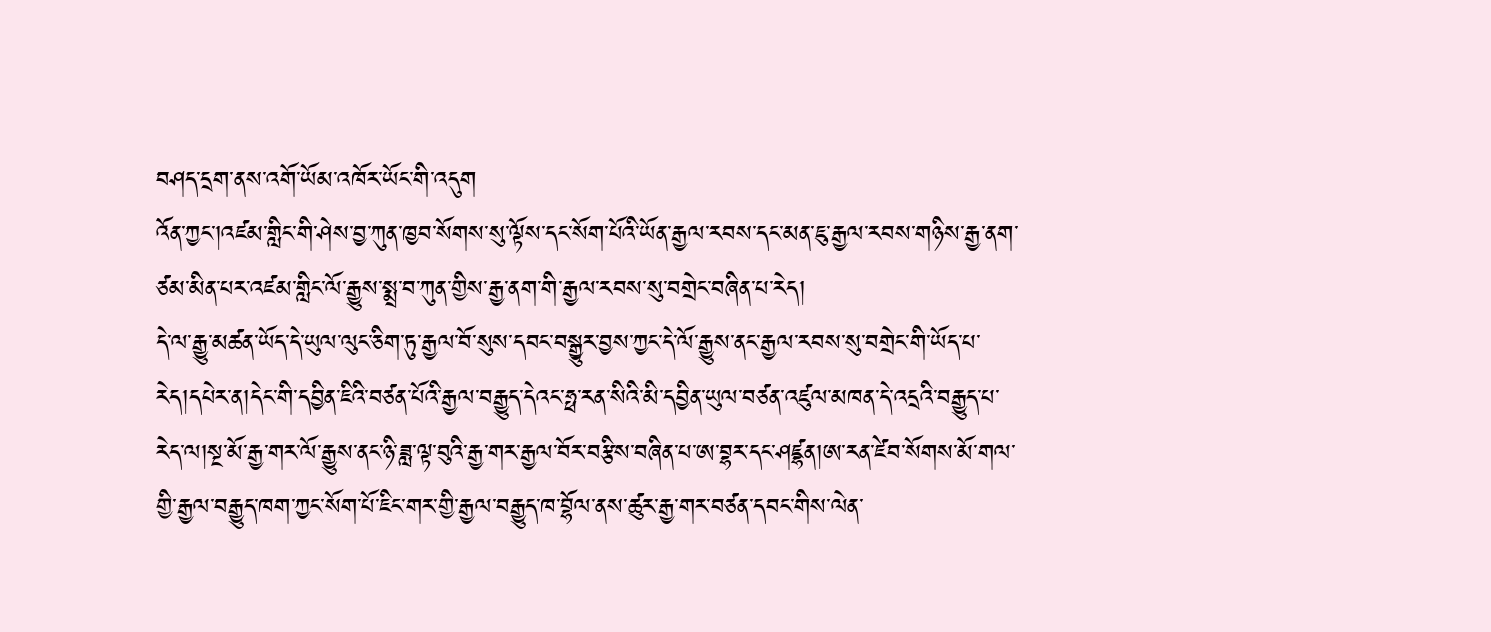བཤད་དྲག་ནས་འགོ་ཡོམ་འཁོར་ཡོང་གི་འདུག
འོན་ཀྱང་།འཛམ་གླིང་གི་ཤེས་བྱ་ཀུན་ཁྱབ་སོགས་སུ་ལྟོས་དང་སོག་པོའི་ཡོན་རྒྱལ་རབས་དང་མན་ཇུ་རྒྱལ་རབས་གཉིས་རྒྱ་ནག་ཙམ་མིན་པར་འཛམ་གླིང་ལོ་རྒྱུས་སྨྲ་བ་ཀུན་གྱིས་རྒྱ་ནག་གི་རྒྱལ་རབས་སུ་བགྲེང་བཞིན་པ་རེད།
དེ་ལ་རྒྱུ་མཚན་ཡོད་དེ་ཡུལ་ལུང་ཅིག་ཏུ་རྒྱལ་བོ་སུས་དབང་བསྒྱུར་བྱས་ཀྱང་དེ་ལོ་རྒྱུས་ནང་རྒྱལ་རབས་སུ་བགྲེང་གི་ཡོད་པ་རེད།དཔེར་ན།དེང་གི་དབྱིན་ཇིའི་བཙན་པོའི་རྒྱལ་བརྒྱུད་དེའང་ཧྥ་རན་སིའི་མི་དབྱིན་ཡུལ་བཙན་འཛུལ་མཁན་དེ་འདྲའི་བརྒྱུད་པ་རེད་ལ།སྔ་མོ་རྒྱ་གར་ལོ་རྒྱུས་ནང་ཉི་ཟླ་ལྟ་བུའི་རྒྱ་གར་རྒྱལ་བོར་བརྩིས་བཞིན་པ་ཨ་བྷར་དང་ཤཛྷན།ཨ་རན་ཛེབ་སོགས་མོ་གལ་གྱི་རྒྱལ་བརྒྱུད་ཁག་ཀྱང་སོག་པོ་ཇིང་གར་གྱི་རྒྱལ་བརྒྱུད་ཁ་བྷོལ་ནས་ཚུར་རྒྱ་གར་བཙན་དབང་གིས་ལེན་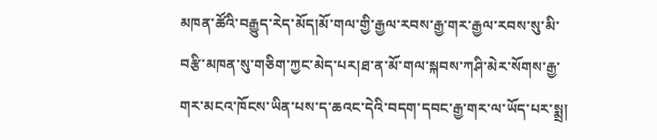མཁན་ཚོའི་བརྒྱུད་རེད་མོད།མོ་གལ་གྱི་རྒྱལ་རབས་རྒྱ་གར་རྒྱལ་རབས་སུ་མི་བརྩི་མཁན་སུ་གཅིག་ཀྱང་མེད་པར།ཐ་ན་མོ་གལ་སྐབས་ཀཤི་མེར་སོགས་རྒྱ་གར་མངའ་ཁོངས་ཡིན་པས་ད་ཆའང་དེའི་བདག་དབང་རྒྱ་གར་ལ་ཡོད་པར་སྨྲ།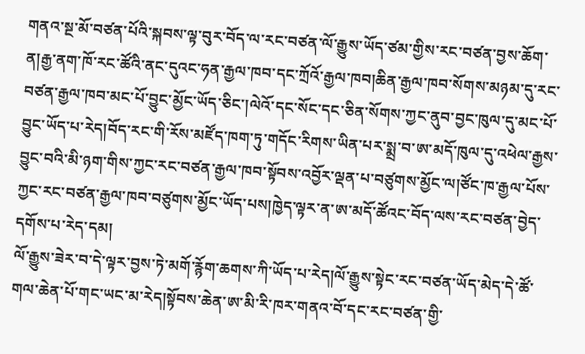གནའ་སྔ་མོ་བཙན་པོའི་སྐབས་ལྟ་བུར་བོད་ལ་རང་བཙན་ལོ་རྒྱུས་ཡོད་ཙམ་གྱིས་རང་བཙན་བྱས་ཆོག་ན།རྒྱ་ནག་ཁོ་རང་ཚོའི་ནང་དུའང་ཧན་རྒྱལ་ཁབ་དང་ཀྲོའོ་རྒྱལ་ཁབ།ཆིན་རྒྱལ་ཁབ་སོགས་མཉམ་དུ་རང་བཙན་རྒྱལ་ཁབ་མང་པོ་བྱུང་མྱོང་ཡོད་ཅིང་།ལེའོ་དང་སོང་དང་ཅིན་སོགས་ཀྱང་ནུབ་བྱང་ཁུལ་དུ་མང་པོ་བྱུང་ཡོད་པ་རེད།བོད་རང་གི་རོས་མཛོད་ཁག་ཏུ་གདོང་རིགས་ཡིན་པར་སྨྲ་བ་ཨ་མདོ་ཁུལ་དུ་འཕེལ་རྒྱས་བྱུང་བའི་མི་ཉག་གིས་ཀྱང་རང་བཙན་རྒྱལ་ཁབ་སྟོབས་འབྱོར་ལྡན་པ་བཙུགས་མྱོང་ལ།ཙོང་ཁ་རྒྱལ་པོས་ཀྱང་རང་བཙན་རྒྱལ་ཁབ་བཙུགས་མྱོང་ཡོད་པས།ཁྱེད་ལྟར་ན་ཨ་མདོ་ཚོའང་བོད་ལས་རང་བཙན་བྱེད་དགོས་པ་རེད་དམ།
ལོ་རྒྱུས་ཟེར་བ་དེ་ལྟར་བྱས་ཏེ་མགོ་རྙོག་ཆགས་ཀི་ཡོད་པ་རེད།ལོ་རྒྱུས་སྟེང་རང་བཙན་ཡོད་མེད་དེ་ཚོ་གལ་ཆེན་པོ་གང་ཡང་མ་རེད།སྟོབས་ཆེན་ཨ་མི་རི་ཁར་གནའ་བོ་དང་རང་བཙན་གྱི་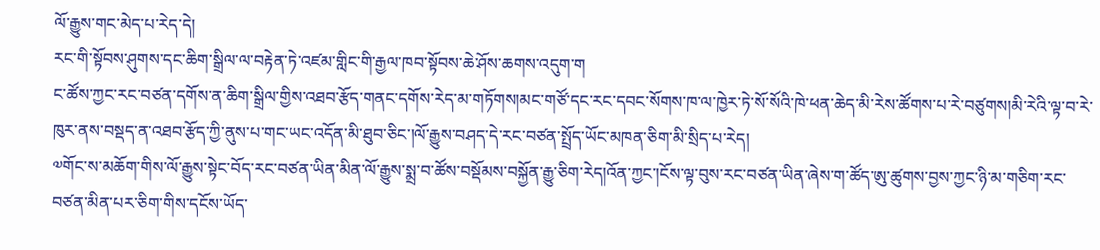ལོ་རྒྱུས་གང་མེད་པ་རེད་དེ།
རང་གི་སྟོབས་ཤུགས་དང་ཆིག་སྒྲིལ་ལ་བརྟེན་ཏེ་འཛམ་གླིང་གི་རྒྱལ་ཁབ་སྟོབས་ཆེ་ཤོས་ཆགས་འདུག་ག
ང་ཚོས་ཀྱང་རང་བཙན་དགོས་ན་ཆིག་སྒྲིལ་གྱིས་འཐབ་རྩོད་གནང་དགོས་རེད་མ་གཏོགས།མང་གཙོ་དང་རང་དབང་སོགས་ཁ་ལ་ཁྱེར་ཏེ་སོ་སོའི་ཁེ་ཕན་ཆེད་མི་རེས་ཚོགས་པ་རེ་བཙུགས།མི་རེའི་ལྟ་བ་རེ་ཁུར་ནས་བསྡད་ན་འཐབ་རྩོད་ཀྱི་ནུས་པ་གང་ཡང་འདོན་མི་ཐུབ་ཅིང་།ལོ་རྒྱུས་བཤད་དེ་རང་བཙན་སྤྲོད་ཡོང་མཁན་ཅིག་མི་སྲིད་པ་རེད།
༧གོང་ས་མཆོག་གིས་ལོ་རྒྱུས་སྟེང་བོད་རང་བཙན་ཡིན་མིན་ལོ་རྒྱུས་སྨྲ་བ་ཚོས་བསྡོམས་བསྐྱོན་རྒྱུ་ཅིག་རེད།འོན་ཀྱང་།ངོས་ལྟ་བུས་རང་བཙན་ཡིན་ཞེས་ག་ཚོད་ཨུ་ཚུགས་བྱས་ཀྱང་ཉི་མ་གཅིག་རང་བཙན་མིན་པར་ཅིག་གིས་དངོས་ཡོད་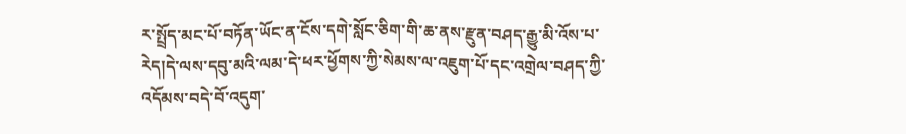ར་སྤྲོད་མང་པོ་བཏོན་ཡོང་ན་ངོས་དགེ་སློང་ཅིག་གི་ཆ་ནས་རྫུན་བཤད་རྒྱུ་མི་འོས་པ་རེད།དེ་ལས་དབུ་མའི་ལམ་དེ་ཕར་ཕྱོགས་ཀྱི་སེམས་ལ་འཇུག་པོ་དང་འགྲེལ་བཤད་ཀྱི་འདོམས་བདེ་བོ་འདུག་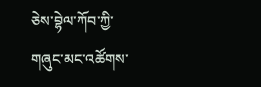ཅེས་བྷེལ་ཀོབ་ཀྱི་གཞུང་མང་འཚོགས་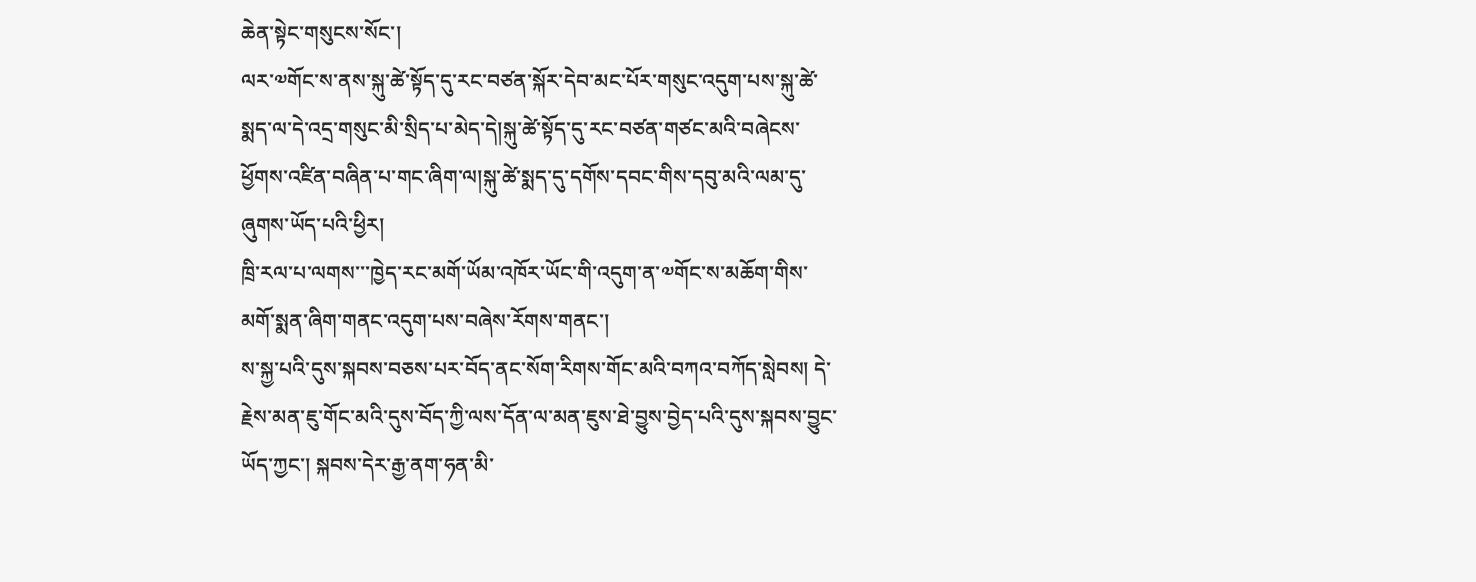ཆེན་སྟེང་གསུངས་སོང་།
ལར་༧གོང་ས་ནས་སྐུ་ཚེ་སྟོད་དུ་རང་བཙན་སྐོར་དེབ་མང་པོར་གསུང་འདུག་པས་སྐུ་ཚེ་སྨད་ལ་དེ་འདྲ་གསུང་མི་སྲིད་པ་མེད་དེ།སྐུ་ཚེ་སྟོད་དུ་རང་བཙན་གཙང་མའི་བཞེངས་ཕྱོགས་འཛིན་བཞིན་པ་གང་ཞིག་ལ།སྐུ་ཚེ་སྨད་དུ་དགོས་དབང་གིས་དབུ་མའི་ལམ་དུ་ཞུགས་ཡོད་པའི་ཕྱིར།
ཁྲི་རལ་པ་ལགས་་་ཁྱེད་རང་མགོ་ཡོམ་འཁོར་ཡོང་གི་འདུག་ན་༧གོང་ས་མཆོག་གིས་མགོ་སྨན་ཞིག་གནང་འདུག་པས་བཞེས་རོགས་གནང་།
ས་སྐྱ་པའི་དུས་སྐབས་བཅས་པར་བོད་ནང་སོག་རིགས་གོང་མའི་བཀའ་བཀོད་སླེབས། དེ་རྗེས་མན་ཇུ་གོང་མའི་དུས་བོད་ཀྱི་ལས་དོན་ལ་མན་ཇུས་ཐེ་བྱུས་བྱེད་པའི་དུས་སྐབས་བྱུང་ཡོད་ཀྱང་། སྐབས་དེར་རྒྱ་ནག་ཧན་མི་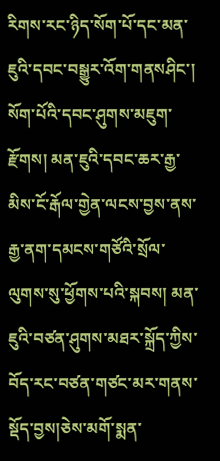རིགས་རང་ཉིད་སོག་པོ་དང་མན་ཇུའི་དབང་བསྒྱུར་འོག་གནསཤིང་། སོག་པོའི་དབང་ཤུགས་མཇུག་རྫོགས། མན་ཇུའི་དབང་ཆར་རྒྱ་མིས་ངོ་རྒོལ་གྱེན་ལངས་བྱས་ནས་རྒྱ་ནག་དམངས་གཙོའི་སྲོལ་ལུགས་སུ་ཕྱོགས་པའི་སྐབས། མན་ཇུའི་བཙན་ཤུགས་མཐར་སྐྲོད་ཀྱིས་བོད་རང་བཙན་གཙང་མར་གནས་སྡོད་བྱས།ཅེས་མགོ་སྨན་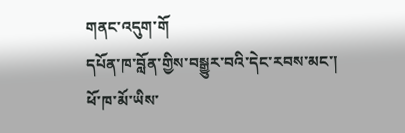གནང་འདུག་གོ
དཔོན་ཁ་བློན་གྱིས་བསྒྱུར་བའི་དེང་རབས་མང་།
ཕོ་ཁ་མོ་ཡིས་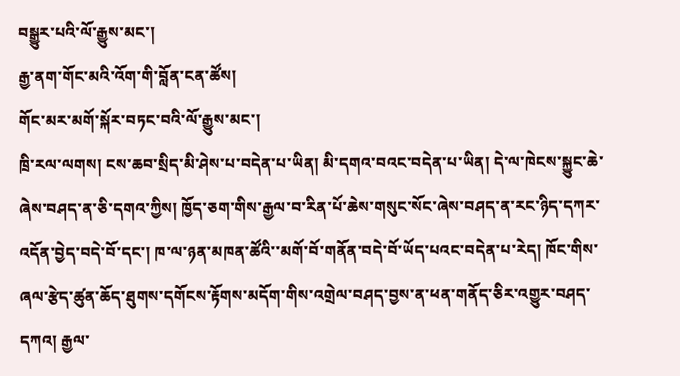བསྒྱུར་པའི་ལོ་རྒྱུས་མང་།
རྒྱ་ནག་གོང་མའི་འོག་གི་བློན་ངན་ཚོས།
གོང་མར་མགོ་སྐོར་བཏང་བའི་ལོ་རྒྱུས་མང་།
ཁྲི་རལ་ལགས། ངས་ཆབ་སྲིད་མི་ཤེས་པ་བདེན་པ་ཡིན། མི་དགའ་བའང་བདེན་པ་ཡིན། དེ་ལ་ཁེངས་སྐྱུང་ཆེ་ཞེས་བཤད་ན་ཅི་དགའ་ཀྱིས། ཁྱོད་ཅག་གིས་རྒྱལ་བ་རིན་པོ་ཆེས་གསུང་སོང་ཞེས་བཤད་ན་རང་ཉིད་དཀར་འདོན་བྱེད་བདེ་བོ་དང་། ཁ་ལ་ཉན་མཁན་ཚོའི་་མགོ་བོ་གནོན་བདེ་བོ་ཡོད་པའང་བདེན་པ་རེད། ཁོང་གིས་ཞལ་རྩེད་ཚུན་ཆོད་ཐུགས་དགོངས་རྟོགས་མདོག་གིས་འགྲེལ་བཤད་བྱས་ན་ཕན་གནོད་ཅིར་འགྱུར་བཤད་དཀའ། རྒྱལ་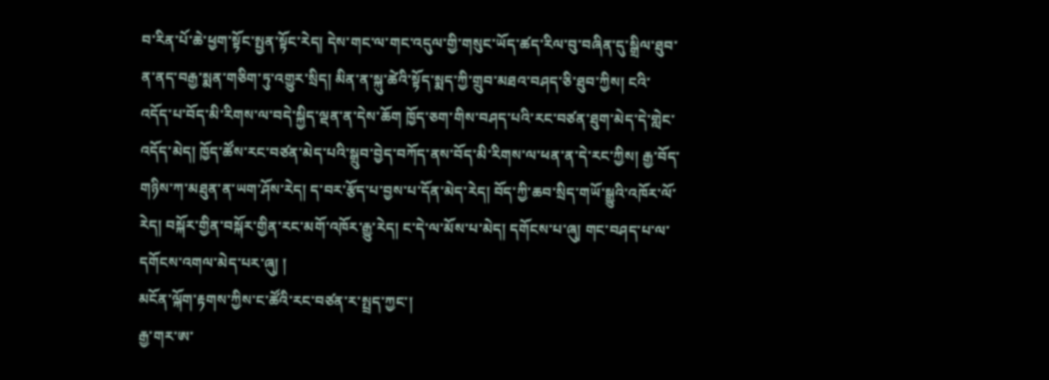བ་རིན་པོ་ཆེ་ཕྱག་སྟོང་སྤྱན་སྟོང་རེད། དེས་གང་ལ་གང་འདུལ་གྱི་གསུང་ཡོད་ཚད་རིལ་བུ་བཞིན་དུ་སྒྲིལ་ཐུབ་ན་ནད་བརྒྱ་སྨན་གཅིག་ཏུ་འགྱུར་སྲིད། མིན་ན་སྐུ་ཚེའི་སྟོད་སྨད་ཀྱི་གྲུབ་མཐའ་བཤད་ཅི་ཐུབ་ཀྱིས། ངའི་འདོད་པ་བོད་མི་རིགས་ལ་བདེ་སྐྱིད་ལྡན་ན་དེས་ཆོག ཁྱོད་ཅག་གིས་བཤད་པའི་རང་བཙན་ཐུག་མེད་དེ་གླེང་འདོད་མེད། ཁྱོད་ཚོས་རང་བཙན་མེད་པའི་སྒྲུབ་བྱེད་བཀོད་ནས་བོད་མི་རིགས་ལ་ཕན་ན་དེ་རང་ཀྱིས། རྒྱ་བོད་གཉིས་ཀ་མཐུན་ན་ཡག་ཤོས་རེད། ད་བར་རྩོད་པ་བྱས་པ་དོན་མེད་རེད། བོད་ཀྱི་ཆབ་སྲིད་གཡོ་སྒྱུའི་འཁོར་ལོ་རེད། བསྐོར་གྱིན་བསྐོར་གྱིན་རང་མགོ་འཁོར་རྒྱུ་རེད། ང་དེ་ལ་མོས་པ་མེད། དགོངས་པ་ཞུ། གང་བཤད་པ་ལ་དགོངས་འགལ་མེད་པར་ཞུ། །
མངོན་ལྐོག་རྟགས་ཀྱིས་ང་ཚོའི་རང་བཙན་ར་སྤྲད་ཀྱང་།
རྒྱ་གར་ཨ་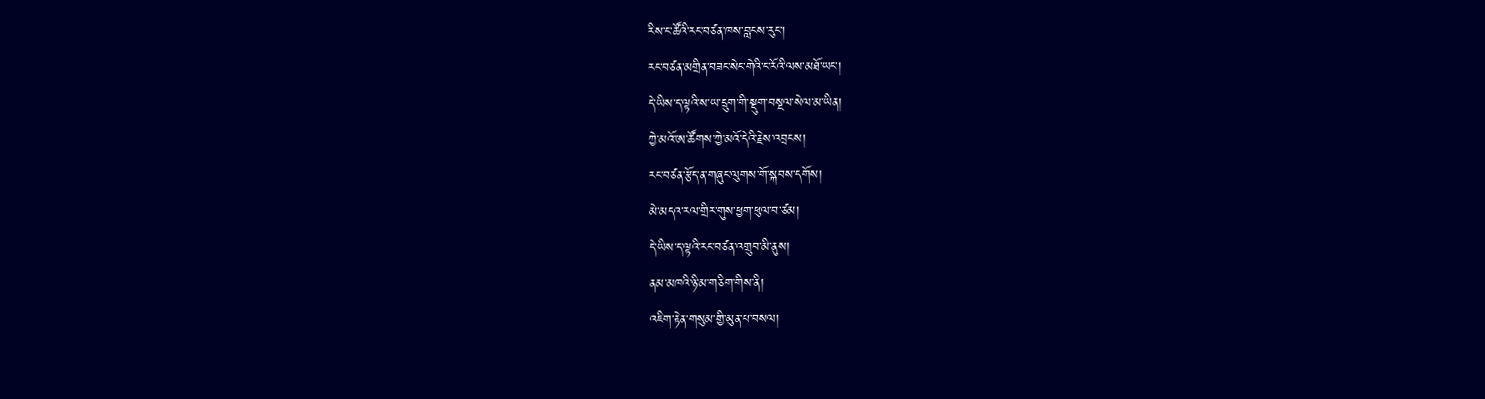རིས་ང་ཚོའི་རང་བཙན་ཁས་བླངས་རུང་།
རང་བཙན་མགྲིན་བཟང་སེང་གེའི་ང་རོའི་ལས་མཐོ་ཡང་།
དེ་ཡིས་ད་ལྟའི་ས་ཡ་དྲུག་གི་སྡུག་བསྔལ་སེལ་མ་ཡིན།
ཀྱེ་མའོ་ཨ་ཚོགས་ཀྱེ་མའོ་དེའི་རྗེས་འབྲངས།
རང་བཙན་རྩོད་ན་གཞུང་ལུགས་གོ་སྐབས་དགོས།
མེ་མདའ་རལ་གྲིར་གུས་ཕྱག་ཕུལ་བ་ཙམ།
དེ་ཡིས་ད་ལྟའི་རང་བཙན་འགྲུབ་མི་ནུས།
ནམ་མཁའི་ཉི་མ་གཅིག་གིས་ནི།
འཇིག་རྟེན་གསུམ་གྱི་མུན་པ་བསལ།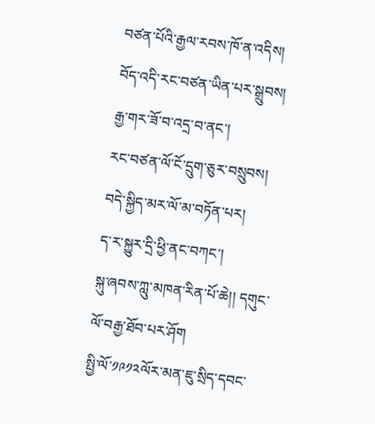བཙན་པོའི་རྒྱལ་རབས་ཁོ་ན་འདིས།
བོད་འདི་རང་བཙན་ཡིན་པར་སྒྲུབས།
རྒྱ་གར་ཟོ་བ་འདྲ་བ་ནང་།
རང་བཙན་ལོ་ངོ་དྲུག་ཅུར་བསྲུབས།
བདེ་སྐྱིད་མར་ལོ་མ་བཏོན་པར།
ད་ར་སྐྱུར་དྲི་ཕྱི་ནང་བཀང་།
སྐུ་ཞབས་ཀླུ་མཁན་རིན་པོ་ཆེ།། དགུང་ལོ་བརྒྱ་ཐོབ་པར་ཤོག
སྤྱི་ལོ་༡༩༡༢ལོར་མན་ཇུ་སྲིད་དབང་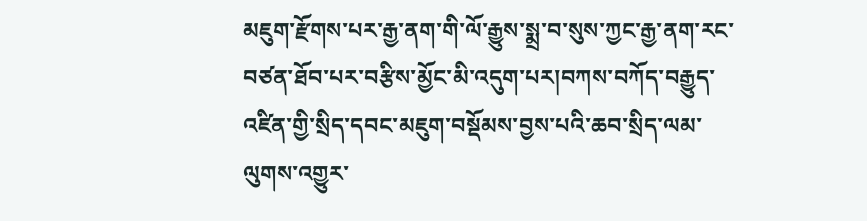མཇུག་རྫོགས་པར་རྒྱ་ནག་གི་ལོ་རྒྱུས་སྨྲ་བ་སུས་ཀྱང་རྒྱ་ནག་རང་བཙན་ཐོབ་པར་བརྩིས་མྱོང་མི་འདུག་པར།བཀས་བཀོད་བརྒྱུད་འཛིན་གྱི་སྲིད་དབང་མཇུག་བསྡོམས་བྱས་པའི་ཆབ་སྲིད་ལམ་ལུགས་འགྱུར་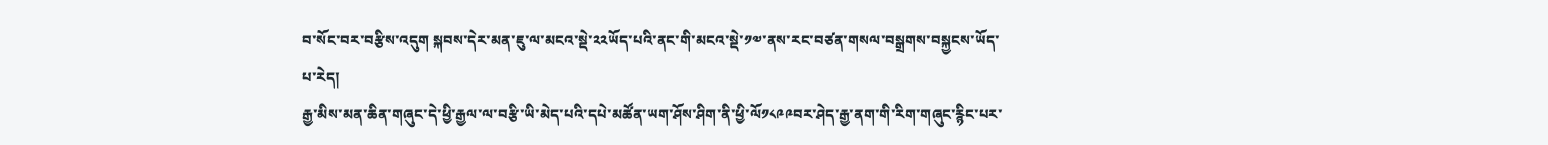བ་སོང་བར་བརྩིས་འདུག སྐབས་དེར་མན་ཇུ་ལ་མངའ་སྡེ་༢༢ཡོད་པའི་ནང་གི་མངའ་སྡེ་༡༧་ནས་རང་བཙན་གསལ་བསྒྲགས་བསྐྱངས་ཡོད་པ་རེད།
རྒྱ་མིས་མན་ཆིན་གཞུང་དེ་ཕྱི་རྒྱལ་ལ་བརྩི་ཡི་མེད་པའི་དཔེ་མཚོན་ཡག་ཤོས་ཤིག་ནི་ཕྱི་ལོ༡༨༩༩བར་ཤེད་རྒྱ་ནག་གི་རིག་གཞུང་རྙིང་པར་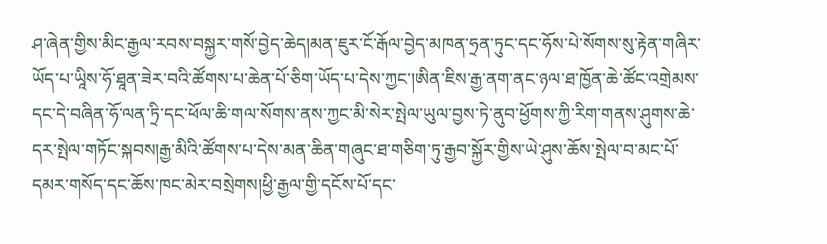ཤ་ཞེན་གྱིས་མིང་རྒྱལ་རབས་བསྐྱར་གསོ་བྱེད་ཆེད།མན་ཇུར་ངོ་རྒོལ་བྱེད་མཁན་ཧྲན་ཏུང་དང་ཧོས་པེ་སོགས་སུ་རྟེན་གཞིར་ཡོད་པ་ཡཱིས་ཧོ་ཐཱན་ཟེར་བའི་ཚོགས་པ་ཆེན་པོ་ཅིག་ཡོད་པ་དེས་ཀྱང་།ཨིན་ཇིས་རྒྱ་ནག་ནང་ཉལ་ཐ་ཁྱོན་ཆེ་ཚོང་འགྲེམས་དང་དེ་བཞིན་ཧོ་ལན་ཏྲི་དང་ཕོལ་ཆི་གལ་སོགས་ནས་ཀྱང་མི་སེར་སྤེལ་ཡུལ་བྱས་ཏེ་ནུབ་ཕྱོགས་ཀྱི་རིག་གནས་ཤུགས་ཆེ་དར་སྤེལ་གཏོང་སྐབས།རྒྱ་མིའི་ཚོགས་པ་དེས་མན་ཆིན་གཞུང་ཐ་གཅིག་ཏུ་རྒྱབ་སྐྱོར་གྱིས་ཡེ་ཤུས་ཆོས་སྤེལ་བ་མང་པོ་དམར་གསོད་དང་ཆོས་ཁང་མེར་བསྲེགས།ཕྱི་རྒྱལ་གྱི་དངོས་པོ་དང་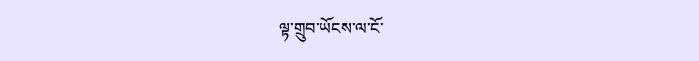ལྟ་གྲུབ་ཡོངས་ལ་ངོ་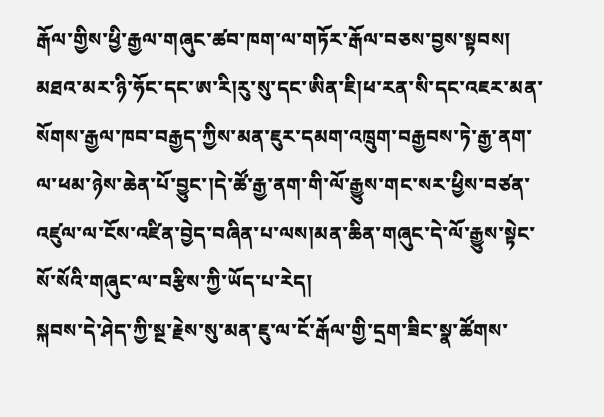རྒོལ་གྱིས་ཕྱི་རྒྱལ་གཞུང་ཚབ་ཁག་ལ་གཏོར་རྒོལ་བཅས་བྱས་སྟབས།
མཐའ་མར་ཉི་ཧོང་དང་ཨ་རི།རུ་སུ་དང་ཨིན་ཇི།ཕ་རན་སི་དང་འཇར་མན་སོགས་རྒྱལ་ཁབ་བརྒྱད་ཀྱིས་མན་ཇུར་དམག་འཁྲུག་བརྒྱབས་ཏེ་རྒྱ་ནག་ལ་ཕམ་ཉེས་ཆེན་པོ་བྱུང་།དེ་ཚོ་རྒྱ་ནག་གི་ལོ་རྒྱུས་གང་སར་ཕྱིས་བཙན་འཛུལ་ལ་ངོས་འཛིན་བྱེད་བཞིན་པ་ལས།མན་ཆིན་གཞུང་དེ་ལོ་རྒྱུས་སྟེང་སོ་སོའི་གཞུང་ལ་བརྩིས་ཀྱི་ཡོད་པ་རེད།
སྐབས་དེ་ཤེད་ཀྱི་སྔ་རྗེས་སུ་མན་ཇུ་ལ་ངོ་རྒོལ་གྱི་དྲག་ཟིང་སྣ་ཚོགས་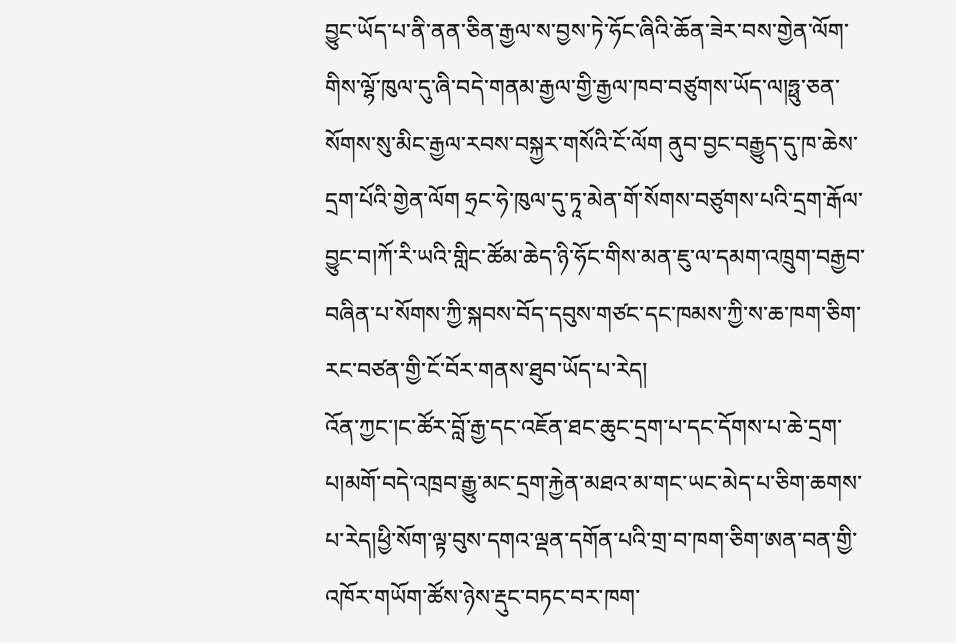བྱུང་ཡོད་པ་ནི་ནན་ཅིན་རྒྱལ་ས་བྱས་ཏེ་ཧོང་ཞིའི་ཆོན་ཟེར་བས་གྱེན་ལོག་གིས་ལྷོ་ཁུལ་དུ་ཞི་བདེ་གནམ་རྒྱལ་གྱི་རྒྱལ་ཁབ་བཙུགས་ཡོད་ལ།ཧྥུ་ཅན་སོགས་སུ་མིང་རྒྱལ་རབས་བསྐྱར་གསོའི་ངོ་ལོག ནུབ་བྱང་བརྒྱུད་དུ་ཁ་ཆེས་དྲག་པོའི་གྱེན་ལོག ཧྲང་ཧེ་ཁུལ་དུ་ཏཱ་མེན་གོ་སོགས་བཙུགས་པའི་དྲག་རྒོལ་བྱུང་བ།ཀོ་རི་ཡའི་གླིང་ཚོམ་ཆེད་ཉི་ཧོང་གིས་མན་ཇུ་ལ་དམག་འཁྲུག་བརྒྱབ་བཞིན་པ་སོགས་ཀྱི་སྐབས་བོད་དབུས་གཙང་དང་ཁམས་ཀྱི་ས་ཆ་ཁག་ཅིག་རང་བཙན་གྱི་ངོ་བོར་གནས་ཐུབ་ཡོད་པ་རེད།
འོན་ཀྱང་།ང་ཚོར་བློ་རྒྱ་དང་འཇོན་ཐང་ཆུང་དྲག་པ་དང་དོགས་པ་ཆེ་དྲག་པ།མགོ་བདེ་འཁྲབ་རྒྱུ་མང་དྲག་རྐྱེན་མཐའ་མ་གང་ཡང་མེད་པ་ཅིག་ཆགས་པ་རེད།ཕྱི་སོག་ལྟ་བུས་དགའ་ལྡན་དགོན་པའི་གྲ་བ་ཁག་ཅིག་ཨན་བན་གྱི་འཁོར་གཡོག་ཚོས་ཉེས་རྡུང་བཏང་བར་ཁག་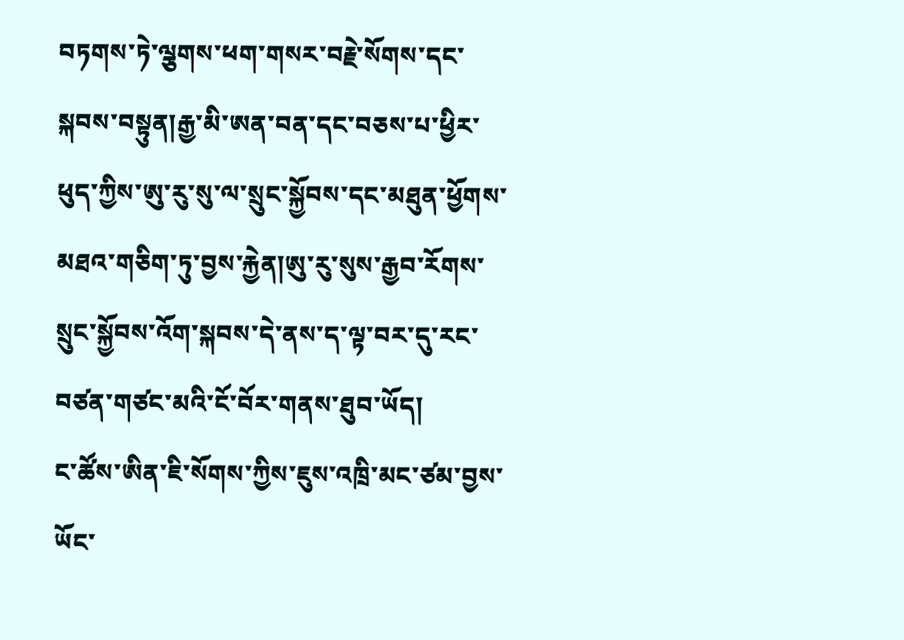བཏགས་ཏེ་ལྕགས་ཕག་གསར་བརྗེ་སོགས་དང་སྐབས་བསྟུན།རྒྱ་མི་ཨན་བན་དང་བཅས་པ་ཕྱིར་ཕུད་ཀྱིས་ཨུ་རུ་སུ་ལ་སྲུང་སྐྱོབས་དང་མཐུན་ཕྱོགས་མཐའ་གཅིག་ཏུ་བྱས་རྐྱེན།ཨུ་རུ་སུས་རྒྱབ་རོགས་སྲུང་སྐྱོབས་འོག་སྐབས་དེ་ནས་ད་ལྟ་བར་དུ་རང་བཙན་གཙང་མའི་ངོ་བོར་གནས་ཐུབ་ཡོད།
ང་ཚོས་ཨིན་ཇི་སོགས་ཀྱིས་ཇུས་འཁྲི་མང་ཙམ་བྱས་ཡོང་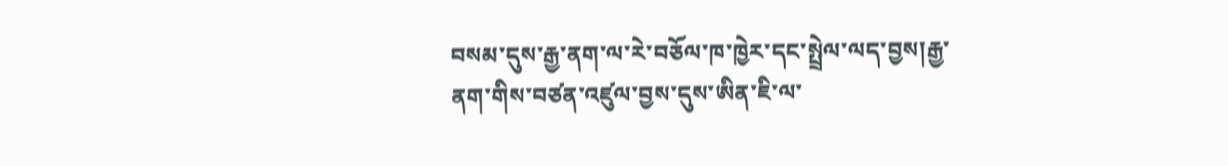བསམ་དུས་རྒྱ་ནག་ལ་རེ་བཅོལ་ཁ་ཁྱེར་དང་སྤྲེལ་ལད་བྱས།རྒྱ་ནག་གིས་བཙན་འཛུལ་བྱས་དུས་ཨིན་ཇི་ལ་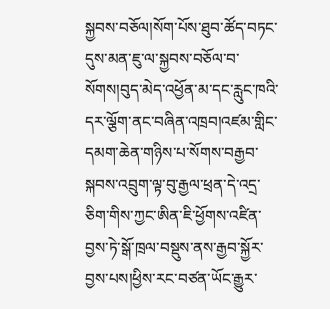སྐྱབས་བཅོལ།སོག་པོས་ཐུབ་ཚོད་བཏང་དུས་མན་ཇུ་ལ་སྐྱབས་བཅོལ་བ་སོགས།བུད་མེད་འཕྱོན་མ་དང་རླུང་ཁའི་དར་ལྕོག་ནང་བཞིན་འཁྲབ།འཛམ་གླིང་དམག་ཆེན་གཉིས་པ་སོགས་བརྒྱབ་སྐབས་འབྲུག་ལྟ་བུ་རྒྱལ་ཕྲན་དེ་འདྲ་ཅིག་གིས་ཀྱང་ཨིན་ཇི་ཕྱོགས་འཛིན་བྱས་ཏེ་སྒོ་ཁྲལ་བསྡུས་ནས་རྒྱབ་སྐྱོར་བྱས་པས།ཕྱིས་རང་བཙན་ཡོང་རྒྱུར་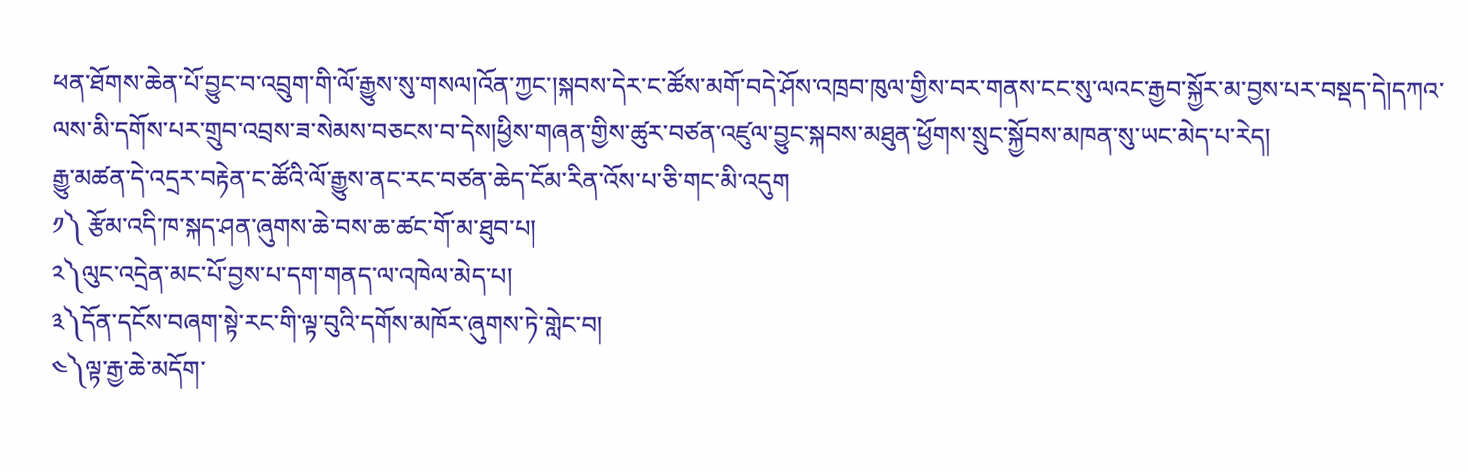ཕན་ཐོགས་ཆེན་པོ་བྱུང་བ་འབྲུག་གི་ལོ་རྒྱུས་སུ་གསལ།འོན་ཀྱང་།སྐབས་དེར་ང་ཚོས་མགོ་བདེ་ཤོས་འཁྲབ་ཁུལ་གྱིས་བར་གནས་ངང་སུ་ལའང་རྒྱབ་སྐྱོར་མ་བྱས་པར་བསྡད་དེ།དཀའ་ལས་མི་དགོས་པར་གྲུབ་འབྲས་ཟ་སེམས་བཅངས་བ་དེས།ཕྱིས་གཞན་གྱིས་ཚུར་བཙན་འཛུལ་བྱུང་སྐབས་མཐུན་ཕྱོགས་སྲུང་སྐྱོབས་མཁན་སུ་ཡང་མེད་པ་རེད།
རྒྱུ་མཚན་དེ་འདྲར་བརྟེན་ང་ཚོའི་ལོ་རྒྱུས་ནང་རང་བཙན་ཆེད་ངོམ་རིན་འོས་པ་ཅི་གང་མི་འདུག
༡༽ རྩོམ་འདི་ཁ་སྐད་ཤན་ཞུགས་ཆེ་བས་ཆ་ཚང་གོ་མ་ཐུབ་པ།
༢༽ལུང་འདྲེན་མང་པོ་བྱས་པ་དག་གནད་ལ་འཁེལ་མེད་པ།
༣༽དོན་དངོས་བཞག་སྟེ་རང་གི་ལྟ་བུའི་དགོས་མཁོར་ཞུགས་ཏེ་གླེང་བ།
༤༽ལྟ་རྒྱ་ཆེ་མདོག་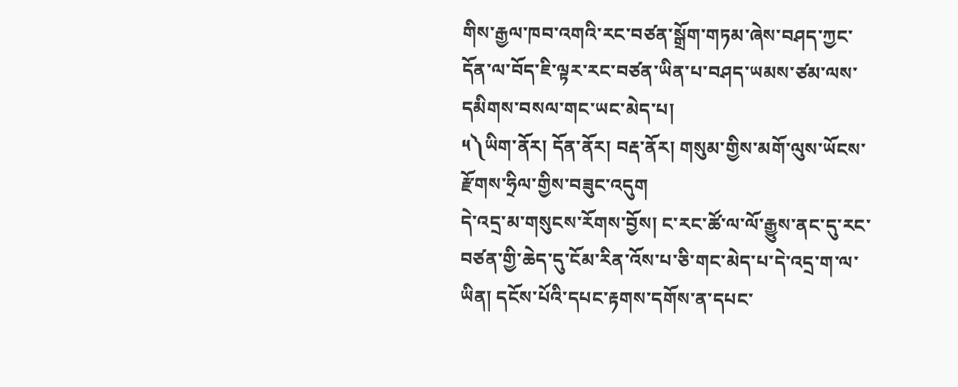གིས་རྒྱལ་ཁབ་འགའི་རང་བཙན་སྒྲོག་གཏམ་ཞེས་བཤད་ཀྱང་དོན་ལ་བོད་ཇི་ལྟར་རང་བཙན་ཡིན་པ་བཤད་ཡམས་ཙམ་ལས་དམིགས་བསལ་གང་ཡང་མེད་པ།
༥༽ཡིག་ནོར། དོན་ནོར། བརྡ་ནོར། གསུམ་གྱིས་མགོ་ལུས་ཡོངས་རྫོགས་ཧྲིལ་གྱིས་བཟུང་འདུག
དེ་འདྲ་མ་གསུངས་རོགས་བྱོས། ང་རང་ཚོ་ལ་ལོ་རྒྱུས་ནང་དུ་རང་བཙན་གྱི་ཆེད་དུ་ངོམ་རིན་འོས་པ་ཅི་གང་མེད་པ་དེ་འདྲ་ག་ལ་ཡིན། དངོས་པོའི་དཔང་རྟགས་དགོས་ན་དཔང་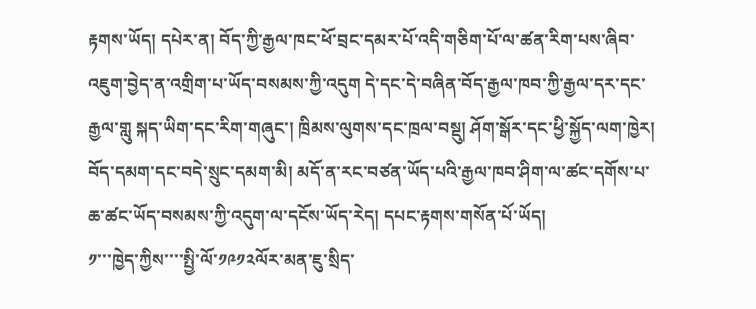རྟགས་ཡོད། དཔེར་ན། བོད་ཀྱི་རྒྱལ་ཁང་ཕོ་བྲང་དམར་པོ་འདི་གཅིག་པོ་ལ་ཚན་རིག་པས་ཞིབ་འཇུག་བྱེད་ན་འགྲིག་པ་ཡོད་བསམས་ཀྱི་འདུག དེ་དང་དེ་བཞིན་བོད་རྒྱལ་ཁབ་ཀྱི་རྒྱལ་དར་དང་རྒྱལ་གླུ སྐད་ཡིག་དང་རིག་གཞུང་། ཁྲིམས་ལུགས་དང་ཁྲལ་བསྡུ། ཤོག་སྒོར་དང་ཕྱི་སྐྱོད་ལག་ཁྱེར། བོད་དམག་དང་བདེ་སྲུང་དམག་མི། མདོ་ན་རང་བཙན་ཡོད་པའི་རྒྱལ་ཁབ་ཤིག་ལ་ཚང་དགོས་པ་ཆ་ཚང་ཡོད་བསམས་ཀྱི་འདུག་ལ་དངོས་ཡོད་རེད། དཔང་རྟགས་གསོན་པོ་ཡོད།
༡་་་ཁྱེད་ཀྱིས་་་་སྤྱི་ལོ་༡༩༡༢ལོར་མན་ཇུ་སྲིད་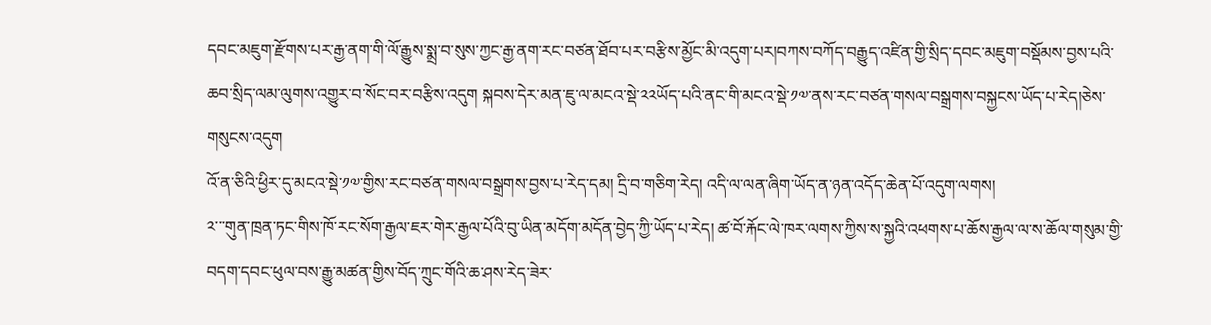དབང་མཇུག་རྫོགས་པར་རྒྱ་ནག་གི་ལོ་རྒྱུས་སྨྲ་བ་སུས་ཀྱང་རྒྱ་ནག་རང་བཙན་ཐོབ་པར་བརྩིས་མྱོང་མི་འདུག་པར།བཀས་བཀོད་བརྒྱུད་འཛིན་གྱི་སྲིད་དབང་མཇུག་བསྡོམས་བྱས་པའི་ཆབ་སྲིད་ལམ་ལུགས་འགྱུར་བ་སོང་བར་བརྩིས་འདུག སྐབས་དེར་མན་ཇུ་ལ་མངའ་སྡེ་༢༢ཡོད་པའི་ནང་གི་མངའ་སྡེ་༡༧་ནས་རང་བཙན་གསལ་བསྒྲགས་བསྐྱངས་ཡོད་པ་རེད།ཅེས་གསུངས་འདུག
འོ་ན་ཅིའི་ཕྱིར་དུ་མངའ་སྡེ་༡༧་གྱིས་རང་བཙན་གསལ་བསྒྲགས་བྱས་པ་རེད་དམ། དྲི་བ་གཅིག་རེད། འདི་ལ་ལན་ཞིག་ཡོད་ན་ཉན་འདོད་ཆེན་པོ་འདུག་ལགས།
༢་་་གུན་ཁྲན་ཏང་གིས་ཁོ་རང་སོག་རྒྱལ་ཇར་གེར་རྒྱལ་པོའི་བུ་ཡིན་མདོག་མདོན་བྱེད་ཀྱི་ཡོད་པ་རེད། ཚ་བོ་རྐོང་ལེ་ཁར་ལགས་ཀྱིས་ས་སྐྱའི་འཕགས་པ་ཆོས་རྒྱལ་ལ་ས་ཆོལ་གསུམ་གྱི་བདག་དབང་ཕུལ་བས་རྒྱུ་མཚན་གྱིས་བོད་ཀྲུང་གོའི་ཆ་ཤས་རེད་ཟེར་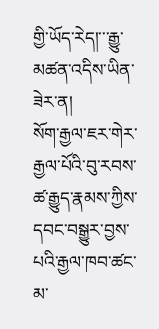གྱི་ཡོད་རེད།་་་རྒྱུ་མཚན་འདིས་ཡིན་ཟེར་ན།
སོག་རྒྱལ་ཇར་གེར་རྒྱལ་པོའི་བུ་རབས་ཚ་རྒྱུད་རྣམས་ཀྱིས་དབང་བསྒྱུར་བྱས་པའི་རྒྱལ་ཁབ་ཚང་མ་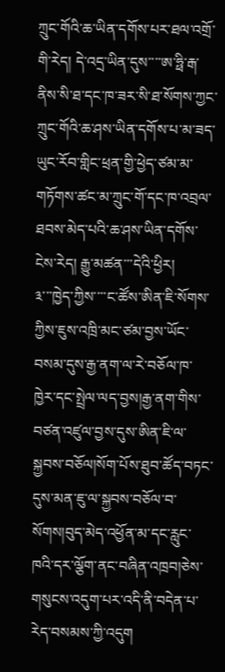ཀྲུང་གོའི་ཆ་ཡིན་དགོས་པར་ཐལ་འགྲོ་གི་རེད། དེ་འདྲ་ཡིན་དུས་་་་ཨ་ཧྥི་རྒ་ནིས་སི་ཐ་དང་ཁ་ཟར་སི་ཐ་སོགས་ཀྱང་ཀྲུང་གོའི་ཆ་ཤས་ཡིན་དགོས་པ་མ་ཟད་ཡུང་རོབ་གླིང་ཕྲན་གྱི་ཕྱེད་ཙམ་མ་གཏོགས་ཚང་མ་ཀྲུང་གོ་དང་ཁ་འབྲལ་ཐབས་མེད་པའི་ཆ་ཤས་ཡིན་དགོས་ངེས་རེད། རྒྱུ་མཚན་་་དེའི་ཕྱིར།
༣་་་ཁྱེད་ཀྱིས་་་་ང་ཚོས་ཨིན་ཇི་སོགས་ཀྱིས་ཇུས་འཁྲི་མང་ཙམ་བྱས་ཡོང་བསམ་དུས་རྒྱ་ནག་ལ་རེ་བཅོལ་ཁ་ཁྱེར་དང་སྤྲེལ་ལད་བྱས།རྒྱ་ནག་གིས་བཙན་འཛུལ་བྱས་དུས་ཨིན་ཇི་ལ་སྐྱབས་བཅོལ།སོག་པོས་ཐུབ་ཚོད་བཏང་དུས་མན་ཇུ་ལ་སྐྱབས་བཅོལ་བ་སོགས།བུད་མེད་འཕྱོན་མ་དང་རླུང་ཁའི་དར་ལྕོག་ནང་བཞིན་འཁྲབ།ཅེས་གསུངས་འདུག་པར་འདི་ནི་བདེན་པ་རེད་བསམས་ཀྱི་འདུག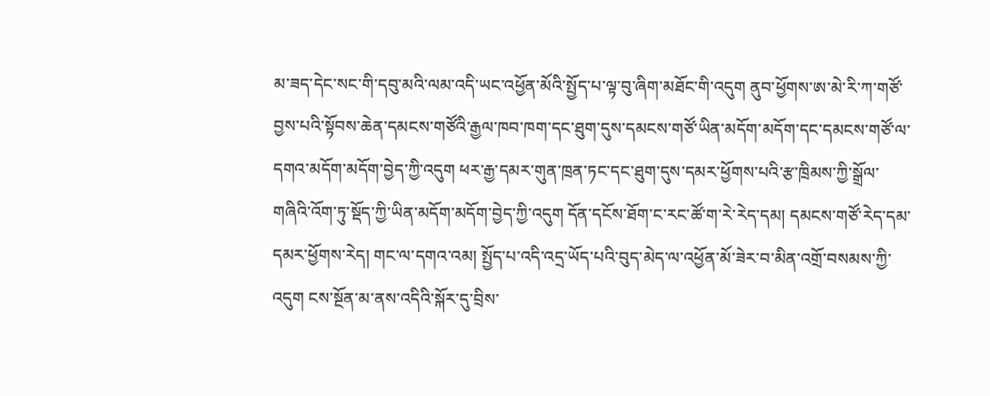མ་ཟད་དེང་སང་གི་དབུ་མའི་ལམ་འདི་ཡང་འཕྱོན་མོའི་སྤྱོད་པ་ལྟ་བུ་ཞིག་མཐོང་གི་འདུག ནུབ་ཕྱོགས་ཨ་མེ་རི་ཀ་གཙོ་བྱས་པའི་སྟོབས་ཆེན་དམངས་གཙོའི་རྒྱལ་ཁབ་ཁག་དང་ཐུག་དུས་དམངས་གཙོ་ཡིན་མདོག་མདོག་དང་དམངས་གཙོ་ལ་དགའ་མདོག་མདོག་བྱེད་ཀྱི་འདུག ཕར་རྒྱ་དམར་གུན་ཁྲན་ཏང་དང་ཐུག་དུས་དམར་ཕྱོགས་པའི་རྩ་ཁྲིམས་ཀྱི་སྒྲོལ་གཞིའི་འོག་ཏུ་སྡོད་ཀྱི་ཡིན་མདོག་མདོག་བྱེད་ཀྱི་འདུག དོན་དངོས་ཐོག་ང་རང་ཚོ་ག་རེ་རེད་དམ། དམངས་གཙོ་རེད་དམ་དམར་ཕྱོགས་རེད། གང་ལ་དགའ་འམ། སྤྱོད་པ་འདི་འདྲ་ཡོད་པའི་བུད་མེད་ལ་འཕྱོན་མོ་ཟེར་བ་མིན་འགྲོ་བསམས་ཀྱི་འདུག ངས་སྔོན་མ་ནས་འདིའི་སྐོར་དུ་བྲིས་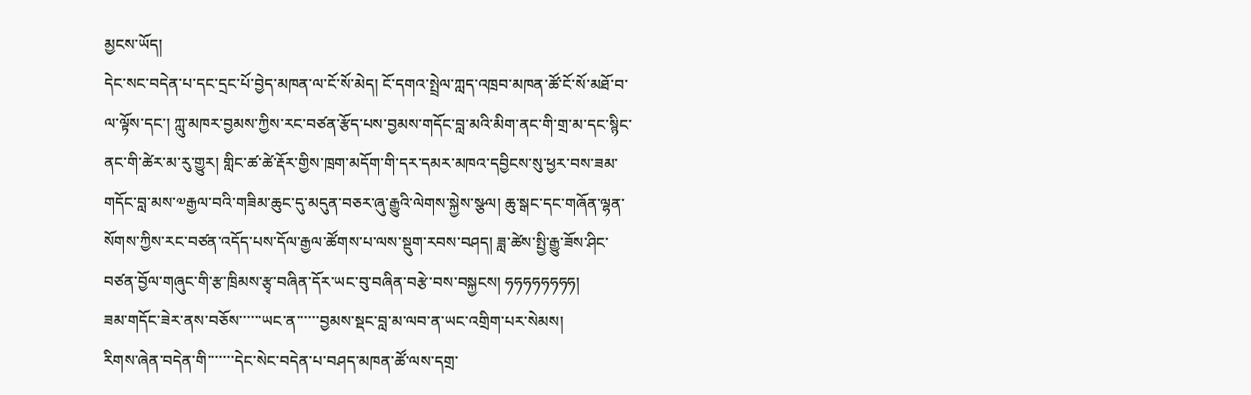མྱངས་ཡོད།
དེང་སང་བདེན་པ་དང་དྲང་པོ་བྱེད་མཁན་ལ་ངོ་སོ་མེད། ངོ་དགའ་སྤྲེལ་ཀླད་འཁྲབ་མཁན་ཚོ་ངོ་སོ་མཐོ་བ་ལ་ལྟོས་དང་། ཀླུ་མཁར་བྱམས་ཀྱིས་རང་བཙན་རྩོད་པས་བྱམས་གདོང་བླ་མའི་མིག་ནང་གི་གྲ་མ་དང་སྙིང་ནང་གི་ཚེར་མ་རུ་གྱུར། གླིང་ཚ་ཚེ་རྡོར་གྱིས་ཁྲག་མདོག་གི་དར་དམར་མཁའ་དབྱིངས་སུ་ཕྱར་བས་ཟམ་གདོང་བླ་མས་༧རྒྱལ་བའི་གཟིམ་ཆུང་དུ་མདུན་བཅར་ཞུ་རྒྱུའི་ལེགས་སྐྱེས་སྩལ། ཆུ་སྒང་དང་གཞོན་ལྷན་སོགས་ཀྱིས་རང་བཙན་འདོད་པས་དོལ་རྒྱལ་ཚོགས་པ་ལས་སྡུག་རབས་བཤད། ཟླ་ཚེས་སྤྱི་རྒྱུ་ཟོས་ཤིང་བཙན་བྱོལ་གཞུང་གི་རྩ་ཁྲིམས་རྩྭ་བཞིན་དོར་ཡང་བུ་བཞིན་བརྩེ་བས་བསྐྱངས། ཧཧཧཧཧཧཧཧ།
ཟམ་གདོང་ཟེར་ནས་བཅོས་་་་་་ཡང་ན་་་་་་བྱམས་སྡང་བླ་མ་ལབ་ན་ཡང་འགྲིག་པར་སེམས།
རིགས་ཞེན་བདེན་གི་་་་་་་དེང་སེང་བདེན་པ་བཤད་མཁན་ཚོ་ལས་དགྲ་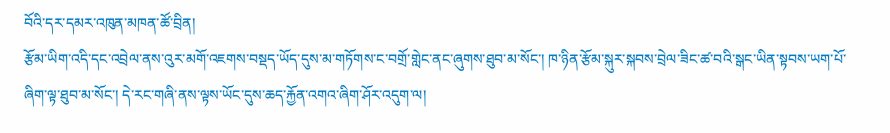བོའི་དར་དམར་འཁུན་མཁན་ཚོ་བྲིན།
རྩོམ་ཡིག་འདི་དང་འབྲེལ་ནས་འུར་མགོ་འཇགས་བསྡད་ཡོད་དུས་མ་གཏོགས་ང་བགྲོ་གླེང་ནང་ཞུགས་ཐུབ་མ་སོང་། ཁ་ཉིན་རྩོམ་སྐུར་སྐབས་བྲེལ་ཟིང་ཚ་བའི་སྒང་ཡིན་སྟབས་ཡག་པོ་ཞིག་ལྟ་ཐུབ་མ་སོང་། དེ་རང་གཞི་ནས་ལྟས་ཡོང་དུས་ཆད་རྐྱོན་འགའ་ཞིག་ཤོར་འདུག་ལ།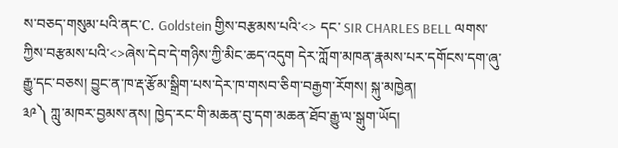ས་བཅད་གསུམ་པའི་ནང་C. Goldstein གྱིས་བརྩམས་པའི་<> དང་ SIR CHARLES BELL ལགས་ཀྱིས་བརྩམས་པའི་<>ཞེས་དེབ་དེ་གཉིས་ཀྱི་མིང་ཆད་འདུག དེར་ཀློག་མཁན་རྣམས་པར་དགོངས་དག་ཞུ་རྒྱུ་དང་བཅས། བྱུང་ན་ཁ་རྡ་རྩོམ་སྒྲིག་པས་དེར་ཁ་གསབ་ཅིག་བརྒྱག་རོགས། སྐུ་མཁྱེན།
༣༩༽ ཀླུ་མཁར་བྱམས་ནས། ཁྱེད་རང་གི་མཆན་བུ་དག་མཆན་ཐོབ་རྒྱུ་ལ་སྒུག་ཡོད།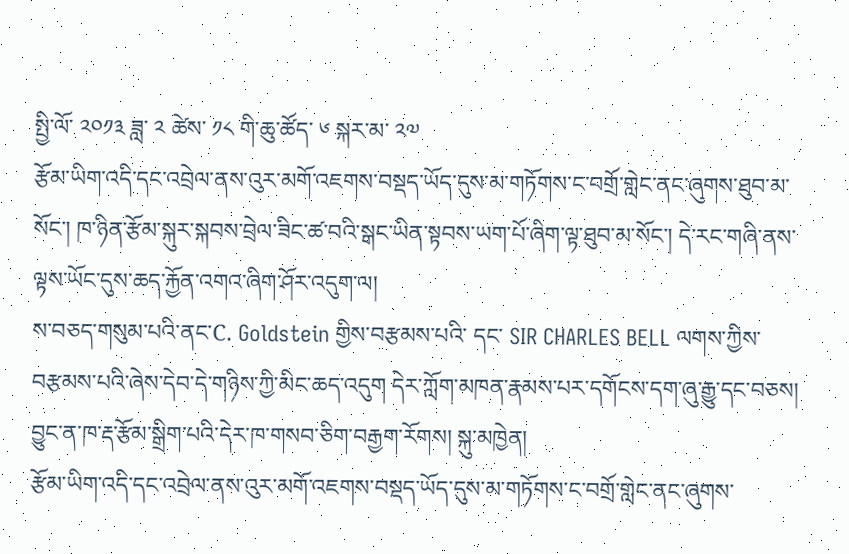སྤྱི་ལོ་ ༢༠༡༣ ཟླ་ ༢ ཚེས་ ༡༨ གི་ཆུ་ཚོད་ ༦ སྐར་མ་ ༢༧
རྩོམ་ཡིག་འདི་དང་འབྲེལ་ནས་འུར་མགོ་འཇགས་བསྡད་ཡོད་དུས་མ་གཏོགས་ང་བགྲོ་གླེང་ནང་ཞུགས་ཐུབ་མ་སོང་། ཁ་ཉིན་རྩོམ་སྐུར་སྐབས་བྲེལ་ཟིང་ཚ་བའི་སྒང་ཡིན་སྟབས་ཡག་པོ་ཞིག་ལྟ་ཐུབ་མ་སོང་། དེ་རང་གཞི་ནས་ལྟས་ཡོང་དུས་ཆད་རྐྱོན་འགའ་ཞིག་ཤོར་འདུག་ལ།
ས་བཅད་གསུམ་པའི་ནང་C. Goldstein གྱིས་བརྩམས་པའི་ དང་ SIR CHARLES BELL ལགས་ཀྱིས་བརྩམས་པའི་ཞེས་དེབ་དེ་གཉིས་ཀྱི་མིང་ཆད་འདུག དེར་ཀློག་མཁན་རྣམས་པར་དགོངས་དག་ཞུ་རྒྱུ་དང་བཅས། བྱུང་ན་ཁ་རྡ་རྩོམ་སྒྲིག་པའི་དེར་ཁ་གསབ་ཅིག་བརྒྱག་རོགས། སྐུ་མཁྱེན།
རྩོམ་ཡིག་འདི་དང་འབྲེལ་ནས་འུར་མགོ་འཇགས་བསྡད་ཡོད་དུས་མ་གཏོགས་ང་བགྲོ་གླེང་ནང་ཞུགས་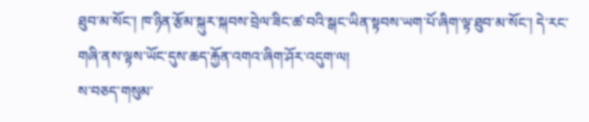ཐུབ་མ་སོང་། ཁ་ཉིན་རྩོམ་སྐུར་སྐབས་བྲེལ་ཟིང་ཚ་བའི་སྒང་ཡིན་སྟབས་ཡག་པོ་ཞིག་ལྟ་ཐུབ་མ་སོང་། དེ་རང་གཞི་ནས་ལྟས་ཡོང་དུས་ཆད་རྐྱོན་འགའ་ཞིག་ཤོར་འདུག་ལ།
ས་བཅད་གསུམ་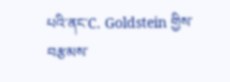པའི་ནང་C. Goldstein གྱིས་བརྩམས་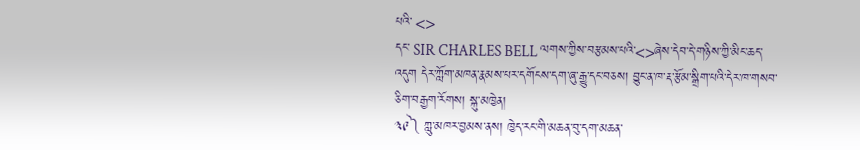པའི་ <>
དང་ SIR CHARLES BELL ལགས་ཀྱིས་བརྩམས་པའི་<>ཞེས་དེབ་དེ་གཉིས་ཀྱི་མིང་ཆད་འདུག དེར་ཀློག་མཁན་རྣམས་པར་དགོངས་དག་ཞུ་རྒྱུ་དང་བཅས། བྱུང་ན་ཁ་རྡ་རྩོམ་སྒྲིག་པའི་དེར་ཁ་གསབ་ཅིག་བརྒྱག་རོགས། སྐུ་མཁྱེན།
༣༩༽ ཀླུ་མཁར་བྱམས་ནས། ཁྱེད་རང་གི་མཆན་བུ་དག་མཆན་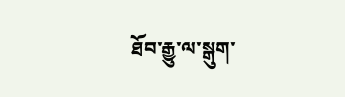ཐོབ་རྒྱུ་ལ་སྒུག་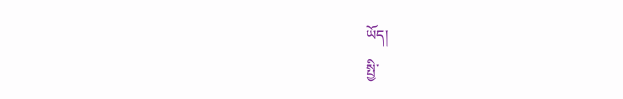ཡོད།
སྤྱི་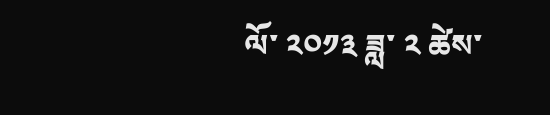ལོ་ ༢༠༡༣ ཟླ་ ༢ ཚེས་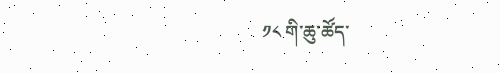༡༨ གི་ཆུ་ཚོད་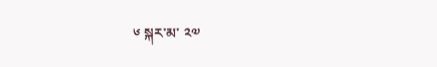༦ སྐར་མ་ ༢༧